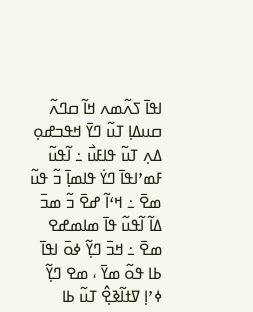ߊߟߊ߫ ߖߍ߬ߘߍ ߞߊ߬ ߛߣߍ߬ ߛߎߡߊ߲ ߠߎ߬ ߣߌ߫ ߞߟߏߝߋ߲ ߡߍ߲ ߠߎ߬ ߟߊߓߎ߯ ߸ ߊ߬ߟߎ߬ ߓߘߴߊߟߊ߫ ߣߌ߭ ߟߊߘߊ߲߫ ߏ߬ ߟߎ߬ ߘߐ߫ ߸ ߞߵߊ߬ ߝߐ߫ ߏ߬ ߘߏ߫ ߡߊ߬ ߊ߬ߟߎ߬ ߟߊ߫ ߘߊߘߝߐ ߘߐ߫ ߸ ߞߏ߫ ߣߌ߲߬ ߦߋ߫ ߊߟߊ߫ ߕߊ ߟߋ߬ ߘߌ߫ ، ߘߐ ߣߌ߲߬ ߦߴߊ߲ ߜߙߊ߬ߢߐ߲߮ ߠߎ߬ ߕߊ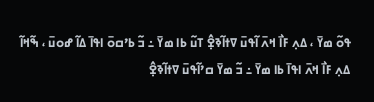ߟߋ߬ ߘߌ߫ ، ߡߍ߲ ߓߊ߯ ߞߍ߫ ߊ߬ߟߎ߫ ߜߙߊ߬ߢߐ߲߮ ߠߎ߬ ߕߊ ߘߌ߫ ߸ ߏ߬ ߕߴߛߋ߫ ߊߟߊ߫ ߡߊ߬ ߝߋߎ߫ ، ߒ߬ߞߊ߬ ߡߍ߲ ߓߊ߯ ߞߍ߫ ߊߟߊ߫ ߕߊ ߘߌ߫ ߸ ߏ߬ ߘߌ߫ ߛߴߊ߬ߟߎ߫ ߜߙߊ߬ߢߐ߲߮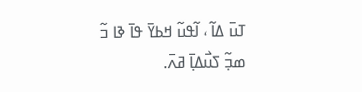ߠߎ߫ ߡߊ߬ ، ߊ߬ߟߎ߬ ߞߕߌ߫ ߟߊ߫ ߢߊ ߏ߬ ߘߏ߲߬ ߖߎ߯ߡߊ߲߫ ߥߍ߫.